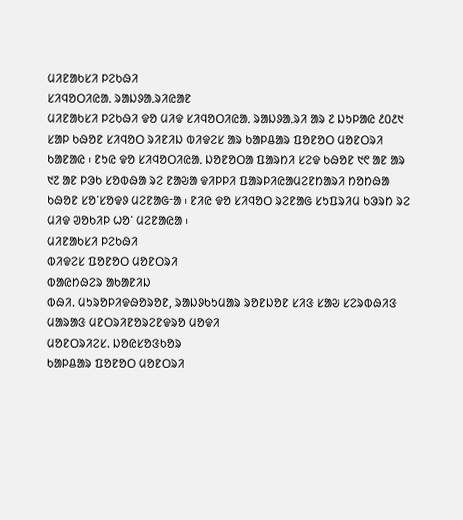ᱢᱤᱱᱟᱠᱥᱤ ᱞᱮᱠᱷᱤ
ᱥᱤᱧᱚᱛᱤᱭᱟᱹ ᱨᱟᱡᱽᱟᱹᱨᱤᱭᱟᱱ
ᱢᱤᱱᱟᱠᱥᱤ ᱞᱮᱠᱷᱤ ᱫᱚ ᱢᱤᱫ ᱥᱤᱧᱚᱛᱤᱭᱟᱹ ᱨᱟᱡᱽᱟᱹᱨᱤ ᱟᱨ ᱗ ᱡᱩᱞᱟᱭ ᱒᱐᱒᱑ ᱥᱟᱞ ᱠᱷᱚᱱ ᱥᱤᱧᱚᱛ ᱨᱤᱱᱤᱡ ᱵᱤᱫᱮᱥ ᱟᱨ ᱠᱟᱞᱪᱟᱨ ᱯᱚᱱᱚᱛ ᱢᱚᱱᱛᱨᱤ ᱠᱟᱱᱟᱭ ᱾ ᱱᱩᱭ ᱫᱚ ᱥᱤᱧᱚᱛᱤᱭᱟᱹ ᱡᱚᱱᱚᱛᱟ ᱯᱟᱨᱴᱤ ᱥᱮᱫ ᱠᱷᱚᱱ ᱑᱖ ᱟᱱ ᱟᱨ ᱑᱗ ᱟᱱ ᱞᱳᱠ ᱥᱚᱵᱷᱟ ᱨᱮ ᱱᱟᱶᱟ ᱫᱤᱞᱞᱤ ᱯᱟᱨᱞᱤᱭᱟᱢᱮᱱᱴᱟᱨᱤ ᱴᱚᱴᱷᱟ ᱠᱷᱚᱱ ᱥᱚᱸᱥᱚᱫᱽ ᱢᱮᱱᱟᱜᱼᱟ ᱾ ᱱᱤᱭ ᱫᱚ ᱥᱤᱧᱚᱛ ᱨᱮᱱᱟᱜ ᱥᱩᱯᱨᱤᱢ ᱠᱳᱨᱴ ᱨᱮ ᱢᱤᱫ ᱣᱚᱠᱤᱞ ᱦᱚᱸ ᱢᱮᱱᱟᱭᱟ ᱾
ᱢᱤᱱᱟᱠᱥᱤ ᱞᱮᱠᱷᱤ
ᱵᱤᱫᱮᱥ ᱯᱚᱱᱚᱛ ᱢᱚᱱᱛᱨᱤ
ᱵᱟᱭᱴᱷᱮᱨ ᱟᱠᱟᱱᱤᱡ
ᱵᱷᱤ. ᱢᱩᱨᱚᱞᱤᱫᱷᱚᱨᱚᱱ, ᱨᱟᱡᱽᱠᱩᱢᱟᱨ ᱨᱚᱱᱡᱚᱱ ᱥᱤᱝ ᱥᱟᱶ ᱥᱮᱨᱵᱷᱤᱝ
ᱢᱟᱨᱟᱝ ᱢᱱᱛᱨᱤᱱᱚᱨᱮᱱᱫᱨᱚ ᱢᱚᱫᱤ
ᱢᱚᱱᱛᱨᱤᱮᱥ. ᱡᱚᱭᱥᱚᱝᱠᱚᱨ
ᱠᱟᱞᱪᱟᱨ ᱯᱚᱱᱚᱛ ᱢᱚᱱᱛᱨᱤ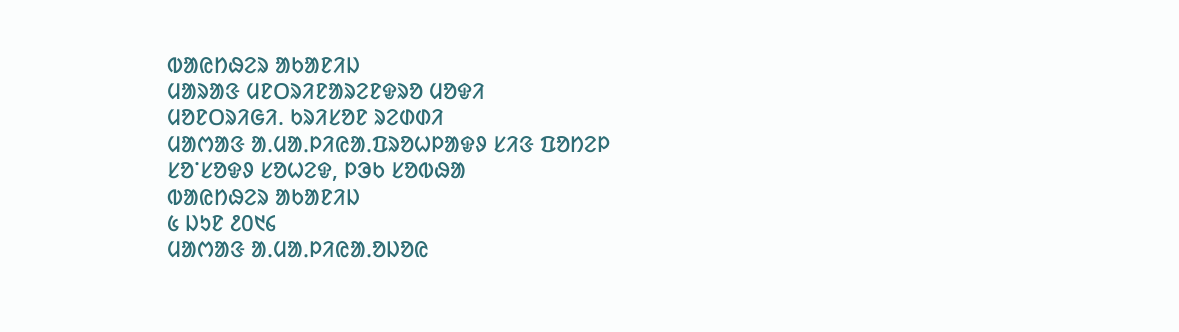ᱵᱟᱭᱴᱷᱮᱨ ᱟᱠᱟᱱᱤᱡ
ᱢᱟᱨᱟᱝ ᱢᱱᱛᱨᱤᱱᱟᱨᱮᱱᱫᱨᱚ ᱢᱚᱫᱤ
ᱢᱚᱱᱛᱨᱤᱜᱤ. ᱠᱨᱤᱥᱚᱱ ᱨᱮᱰᱰᱤ
ᱢᱟᱬᱟᱝ ᱟᱹᱢᱟᱹᱞᱤᱭᱟᱹᱯᱨᱚᱦᱞᱟᱫᱽ ᱥᱤᱝ ᱯᱚᱴᱮᱞ
ᱥᱚᱸᱥᱚᱫᱽ ᱥᱚᱦᱮᱫ, ᱞᱳᱠ ᱥᱚᱵᱷᱟ
ᱵᱟᱭᱴᱷᱮᱨ ᱟᱠᱟᱱᱤᱡ
᱕ ᱡᱩᱱ ᱒᱐᱑᱔
ᱢᱟᱬᱟᱝ ᱟᱹᱢᱟᱹᱞᱤᱭᱟᱹᱚᱡᱚᱭ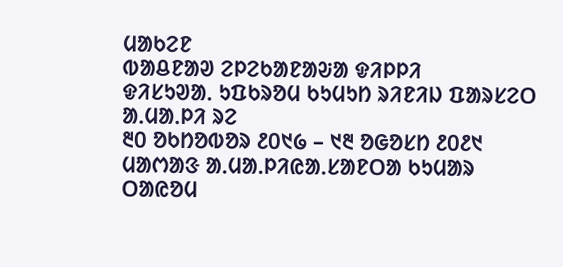ᱢᱟᱠᱮᱱ
ᱵᱟᱪᱱᱟᱣ ᱮᱞᱮᱠᱟᱱᱟᱶᱟ ᱫᱤᱞᱞᱤ
ᱫᱤᱥᱩᱣᱟᱹ ᱩᱯᱠᱨᱚᱢ ᱠᱩᱢᱩᱴ ᱨᱤᱱᱤᱡ ᱯᱟᱨᱥᱮᱛ
ᱟᱹᱢᱟᱹᱞᱤ ᱨᱮ
᱓᱐ ᱚᱠᱴᱚᱵᱚᱨ ᱒᱐᱑᱙ – ᱑᱓ ᱚᱜᱚᱥᱴ ᱒᱐᱒᱑
ᱢᱟᱬᱟᱝ ᱟᱹᱢᱟᱹᱞᱤᱭᱟᱹᱥᱟᱱᱛᱟ ᱠᱩᱢᱟᱨ
ᱛᱟᱭᱚᱢ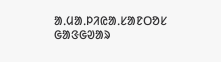ᱟᱹᱢᱟᱹᱞᱤᱭᱟᱹᱥᱟᱱᱛᱚᱥ ᱜᱟᱝᱜᱣᱟᱨ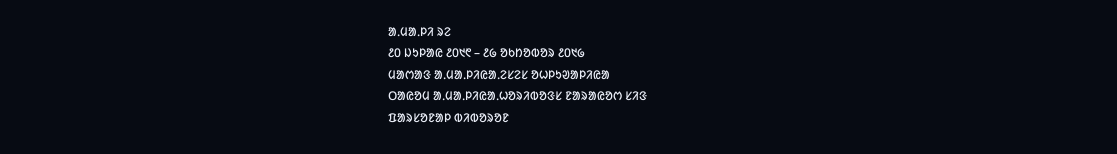ᱟᱹᱢᱟᱹᱞᱤ ᱨᱮ
᱒᱐ ᱡᱩᱞᱟᱭ ᱒᱐᱑᱖ – ᱒᱙ ᱚᱠᱴᱚᱵᱚᱨ ᱒᱐᱑᱙
ᱢᱟᱬᱟᱝ ᱟᱹᱢᱟᱹᱞᱤᱭᱟᱹᱮᱥᱮᱥ ᱚᱦᱞᱩᱣᱟᱞᱤᱭᱟ
ᱛᱟᱭᱚᱢ ᱟᱹᱢᱟᱹᱞᱤᱭᱟᱹᱦᱚᱨᱤᱵᱚᱝᱥ ᱱᱟᱨᱟᱭᱚᱬ ᱥᱤᱝ
ᱯᱟᱨᱥᱚᱱᱟᱞ ᱵᱤᱵᱚᱨᱚᱱ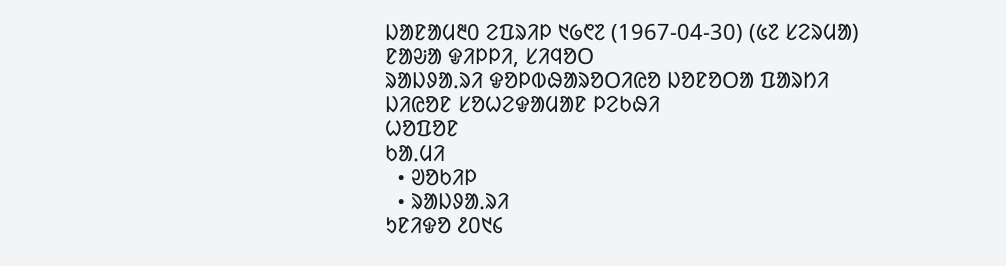ᱡᱟᱱᱟᱢ᱓᱐ ᱮᱯᱨᱤᱞ ᱑᱙᱖᱗ (1967-04-30) (᱕᱗ ᱥᱮᱨᱢᱟ)
ᱱᱟᱶᱟ ᱫᱤᱞᱞᱤ, ᱥᱤᱧᱚᱛ
ᱨᱟᱡᱽᱟᱹᱨᱤ ᱫᱚᱞᱵᱷᱟᱨᱚᱛᱤᱭᱚ ᱡᱚᱱᱚᱛᱟ ᱯᱟᱨᱴᱤ
ᱡᱤᱭᱚᱱ ᱥᱚᱦᱮᱫᱟᱢᱟᱱ ᱞᱮᱠᱷᱤ
ᱦᱚᱯᱚᱱ
ᱠᱟᱹᱢᱤ
  • ᱣᱚᱠᱤᱞ
  • ᱨᱟᱡᱽᱟᱹᱨᱤ
ᱩᱱᱤᱫᱚ ᱒᱐᱑᱔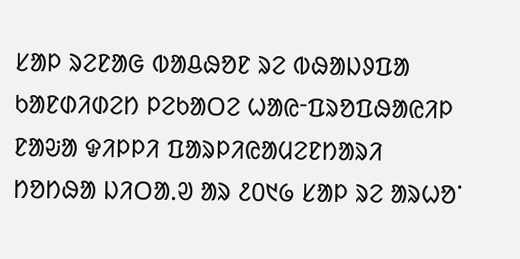ᱥᱟᱞ ᱨᱮᱱᱟᱜ ᱵᱟᱪᱷᱚᱱ ᱨᱮ ᱵᱷᱟᱡᱽᱯᱟ ᱠᱟᱱᱰᱤᱰᱮᱴ ᱞᱮᱠᱟᱛᱮ ᱦᱟᱭᱼᱯᱨᱚᱯᱷᱟᱭᱤᱞ ᱱᱟᱶᱟ ᱫᱤᱞᱞᱤ ᱯᱟᱨᱞᱤᱭᱟᱢᱮᱱᱴᱟᱨᱤ ᱴᱚᱴᱷᱟ ᱡᱤᱛᱟᱹᱣ ᱟᱨ ᱒᱐᱑᱙ ᱥᱟᱞ ᱨᱮ ᱟᱨᱦᱚᱸ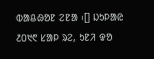ᱵᱟᱪᱷᱚᱱ ᱮᱱᱟ ᱾[] ᱡᱩᱞᱟᱭ ᱒᱐᱑᱖ ᱥᱟᱞ ᱨᱮ, ᱩᱱᱤ ᱫᱚ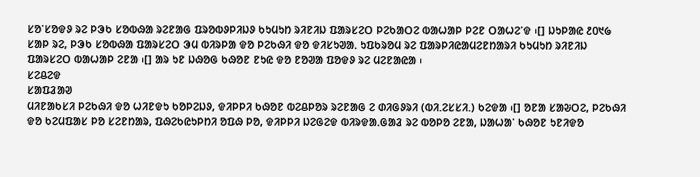ᱥᱚᱸᱥᱚᱫᱽ ᱨᱮ ᱞᱳᱠ ᱥᱚᱵᱷᱟ ᱨᱮᱱᱟᱜ ᱯᱨᱚᱵᱽᱞᱤᱡᱽ ᱠᱩᱢᱩᱴ ᱨᱤᱱᱤᱡ ᱯᱟᱨᱥᱮᱛ ᱞᱮᱠᱟᱛᱮ ᱵᱟᱦᱟᱞ ᱞᱮᱱ ᱛᱟᱦᱮᱸᱫ ᱾[] ᱡᱩᱞᱟᱭ ᱒᱐᱑᱙ ᱥᱟᱞ ᱨᱮ, ᱞᱳᱠ ᱥᱚᱵᱷᱟ ᱯᱟᱨᱥᱮᱛ ᱳᱢ ᱵᱤᱨᱞᱟ ᱫᱚ ᱞᱮᱠᱷᱤ ᱫᱚ ᱫᱤᱥᱩᱣᱟᱹ ᱩᱯᱠᱨᱚᱢ ᱨᱮ ᱯᱟᱨᱞᱤᱭᱟᱢᱮᱱᱴᱟᱨᱤ ᱠᱩᱢᱩᱴ ᱨᱤᱱᱤᱡ ᱯᱟᱨᱥᱮᱛ ᱵᱟᱦᱟᱞ ᱮᱱᱟ ᱾[] ᱟᱨ ᱩᱱ ᱡᱷᱚᱜ ᱠᱷᱚᱱ ᱱᱩᱭ ᱫᱚ ᱱᱚᱣᱟ ᱯᱚᱫᱽ ᱨᱮ ᱢᱮᱱᱟᱭᱟ ᱾
ᱥᱮᱪᱮᱫ
ᱥᱟᱯᱲᱟᱣ
ᱢᱤᱱᱟᱠᱥᱤ ᱞᱮᱠᱷᱤ ᱫᱚ ᱦᱤᱱᱫᱩ ᱠᱚᱞᱮᱡᱽ, ᱫᱤᱞᱞᱤ ᱠᱷᱚᱱ ᱵᱮᱪᱞᱚᱨ ᱨᱮᱱᱟᱜ ᱮ ᱰᱤᱜᱽᱨᱤ (ᱵᱤ.ᱮᱥᱥᱤ.) ᱠᱮᱫᱟ ᱾[] ᱚᱱᱟ ᱥᱟᱶᱛᱮ, ᱞᱮᱠᱷᱤ ᱫᱚ ᱠᱮᱢᱯᱟᱥ ᱞᱚ ᱥᱮᱱᱴᱟᱨ, ᱯᱷᱮᱠᱭᱩᱞᱴᱤ ᱚᱯᱷ ᱞᱚ, ᱫᱤᱞᱞᱤ ᱡᱮᱜᱮᱫ ᱵᱤᱨᱫᱟᱹᱜᱟᱲ ᱨᱮ ᱵᱚᱞᱚ ᱮᱱᱟ, ᱡᱟᱦᱟᱸ ᱠᱷᱚᱱ ᱩᱱᱤᱫᱚ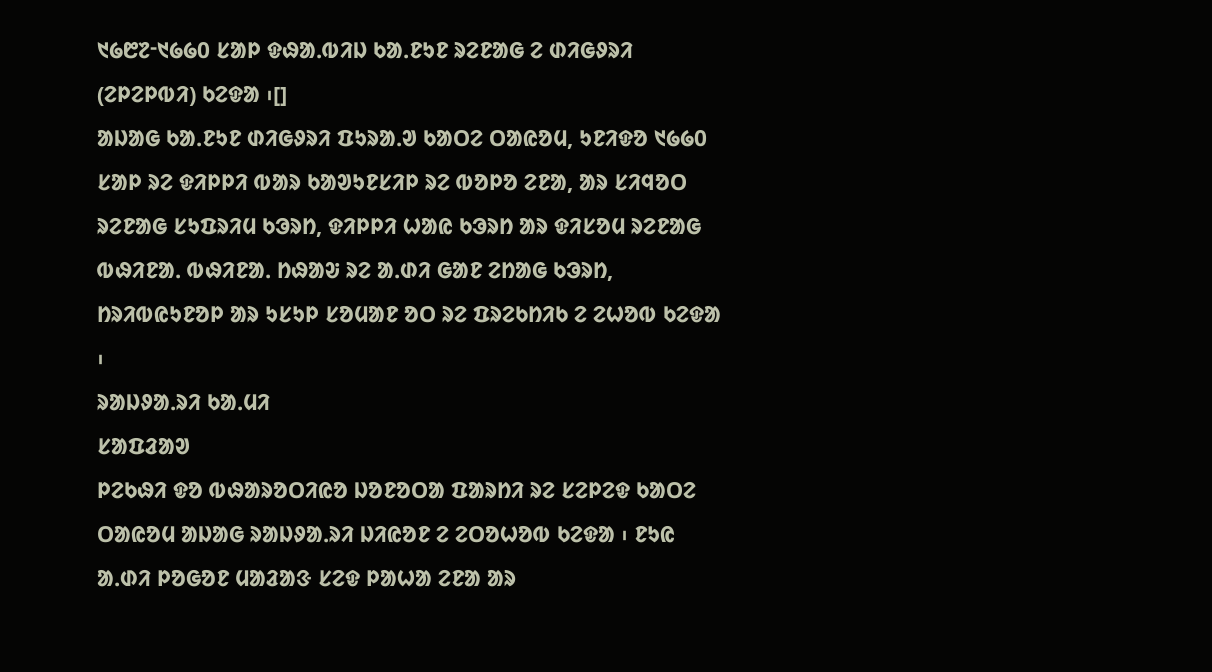᱑᱙᱘᱗ᱼ᱑᱙᱙᱐ ᱥᱟᱞ ᱫᱷᱟᱹᱵᱤᱡ ᱠᱟᱹᱱᱩᱱ ᱨᱮᱱᱟᱜ ᱮ ᱰᱤᱜᱽᱨᱤ (ᱮᱞᱮᱞᱵᱤ) ᱠᱮᱫᱟ ᱾[]
ᱟᱡᱟᱜ ᱠᱟᱹᱱᱩᱱ ᱰᱤᱜᱽᱨᱤ ᱯᱩᱨᱟᱹᱣ ᱠᱟᱛᱮ ᱛᱟᱭᱚᱢ, ᱩᱱᱤᱫᱚ ᱑᱙᱙᱐ ᱥᱟᱞ ᱨᱮ ᱫᱤᱞᱞᱤ ᱵᱟᱨ ᱠᱟᱣᱩᱱᱥᱤᱞ ᱨᱮ ᱵᱚᱞᱚ ᱮᱱᱟ, ᱟᱨ ᱥᱤᱧᱚᱛ ᱨᱮᱱᱟᱜ ᱥᱩᱯᱨᱤᱢ ᱠᱳᱨᱴ, ᱫᱤᱞᱞᱤ ᱦᱟᱭ ᱠᱳᱨᱴ ᱟᱨ ᱫᱤᱥᱚᱢ ᱨᱮᱱᱟᱜ ᱵᱷᱤᱱᱟᱹ ᱵᱷᱤᱱᱟᱹ ᱴᱷᱟᱶ ᱨᱮ ᱟᱹᱰᱤ ᱜᱟᱱ ᱮᱴᱟᱜ ᱠᱳᱨᱴ, ᱴᱨᱤᱵᱭᱩᱱᱚᱞ ᱟᱨ ᱩᱥᱩᱞ ᱥᱚᱢᱟᱱ ᱚᱛ ᱨᱮ ᱯᱨᱮᱠᱴᱤᱠ ᱮ ᱮᱦᱚᱵ ᱠᱮᱫᱟ ᱾
ᱨᱟᱡᱽᱟᱹᱨᱤ ᱠᱟᱹᱢᱤ
ᱥᱟᱯᱲᱟᱣ
ᱞᱮᱠᱷᱤ ᱫᱚ ᱵᱷᱟᱨᱚᱛᱤᱭᱚ ᱡᱚᱱᱚᱛᱟ ᱯᱟᱨᱴᱤ ᱨᱮ ᱥᱮᱞᱮᱫ ᱠᱟᱛᱮ ᱛᱟᱭᱚᱢ ᱟᱡᱟᱜ ᱨᱟᱡᱽᱟᱹᱨᱤ ᱡᱤᱭᱚᱱ ᱮ ᱮᱛᱚᱦᱚᱵ ᱠᱮᱫᱟ ᱾ ᱱᱩᱭ ᱟᱹᱰᱤ ᱞᱚᱜᱚᱱ ᱢᱟᱲᱟᱝ ᱥᱮᱫ ᱞᱟᱦᱟ ᱮᱱᱟ ᱟᱨ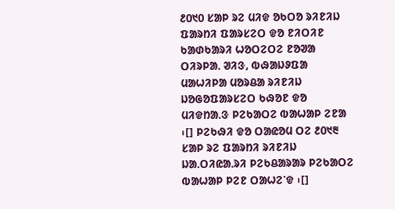᱒᱐᱑᱐ ᱥᱟᱞ ᱨᱮ ᱢᱤᱫ ᱚᱠᱛᱚ ᱨᱤᱱᱤᱡ ᱯᱟᱨᱴᱤ ᱯᱟᱨᱥᱮᱛ ᱫᱚ ᱱᱤᱛᱤᱱ ᱠᱟᱰᱠᱟᱨᱤ ᱦᱚᱛᱮᱛᱮ ᱱᱚᱣᱟ ᱛᱤᱨᱞᱟᱹ ᱣᱤᱝ, ᱵᱷᱟᱡᱽᱯᱟ ᱢᱟᱦᱤᱞᱟ ᱢᱚᱨᱪᱟ ᱨᱤᱱᱤᱡ ᱡᱚᱜᱚᱯᱟᱨᱥᱮᱛ ᱠᱷᱚᱱ ᱫᱚ ᱢᱤᱫᱴᱟᱹᱝ ᱞᱮᱠᱟᱛᱮ ᱵᱟᱦᱟᱞ ᱮᱱᱟ ᱾[] ᱞᱮᱠᱷᱤ ᱫᱚ ᱛᱟᱭᱚᱢ ᱛᱮ ᱒᱐᱑᱓ ᱥᱟᱞ ᱨᱮ ᱯᱟᱨᱴᱤ ᱨᱤᱱᱤᱡ ᱡᱟᱹᱛᱤᱭᱟᱹᱨᱤ ᱞᱮᱠᱪᱟᱨᱟᱨ ᱞᱮᱠᱟᱛᱮ ᱵᱟᱦᱟᱞ ᱞᱮᱱ ᱛᱟᱦᱮᱸᱫ ᱾[]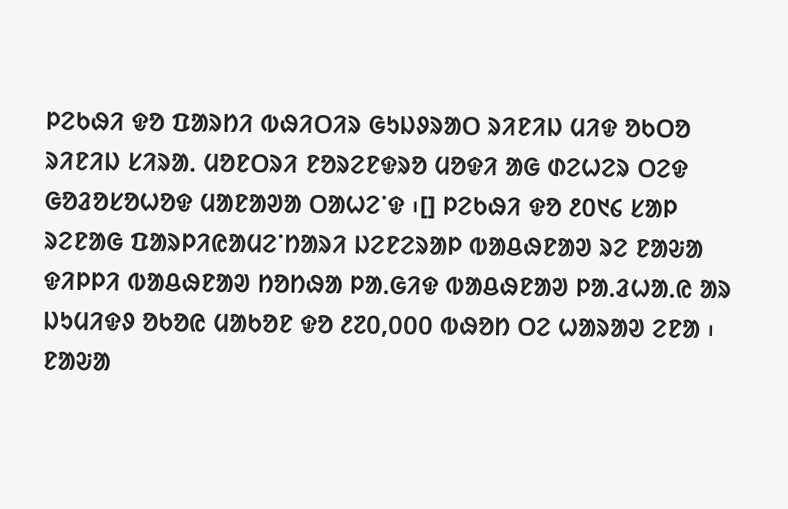ᱞᱮᱠᱷᱤ ᱫᱚ ᱯᱟᱨᱴᱤ ᱵᱷᱤᱛᱤᱨ ᱜᱩᱡᱽᱨᱟᱛ ᱨᱤᱱᱤᱡ ᱢᱤᱫ ᱚᱠᱛᱚ ᱨᱤᱱᱤᱡ ᱥᱤᱨᱟᱹ ᱢᱚᱱᱛᱨᱤ ᱱᱚᱨᱮᱱᱫᱨᱚ ᱢᱚᱫᱤ ᱟᱜ ᱰᱮᱦᱮᱨ ᱛᱮᱫ ᱜᱚᱲᱚᱥᱚᱦᱚᱫ ᱢᱟᱱᱟᱣᱟ ᱛᱟᱦᱮᱸᱫ ᱾[] ᱞᱮᱠᱷᱤ ᱫᱚ ᱒᱐᱑᱔ ᱥᱟᱞ ᱨᱮᱱᱟᱜ ᱯᱟᱨᱞᱤᱭᱟᱢᱮᱸᱴᱟᱨᱤ ᱡᱮᱱᱮᱨᱟᱞ ᱵᱟᱪᱷᱱᱟᱣ ᱨᱮ ᱱᱟᱶᱟ ᱫᱤᱞᱞᱤ ᱵᱟᱪᱷᱱᱟᱣ ᱴᱚᱴᱷᱟ ᱞᱟᱹᱜᱤᱫ ᱵᱟᱪᱷᱱᱟᱣ ᱞᱟᱹᱲᱦᱟᱹᱭ ᱟᱨ ᱡᱩᱢᱤᱫᱽ ᱚᱠᱚᱭ ᱢᱟᱠᱚᱱ ᱫᱚ ᱒᱗᱐,᱐᱐᱐ ᱵᱷᱚᱴ ᱛᱮ ᱦᱟᱨᱟᱣ ᱮᱱᱟ ᱾ ᱱᱟᱶᱟ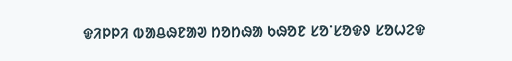ᱫᱤᱞᱞᱤ ᱵᱟᱪᱷᱱᱟᱣ ᱴᱚᱴᱷᱟ ᱠᱷᱚᱱ ᱥᱚᱸᱥᱚᱫᱽ ᱥᱚᱦᱮᱫ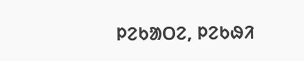ᱞᱮᱠᱟᱛᱮ, ᱞᱮᱠᱷᱤ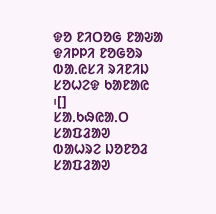ᱫᱚ ᱱᱤᱛᱚᱜ ᱱᱟᱶᱟ ᱫᱤᱞᱞᱤ ᱱᱚᱜᱚᱨ ᱵᱟᱹᱭᱥᱤ ᱨᱤᱱᱤᱡ ᱥᱚᱦᱮᱫ ᱠᱟᱱᱟᱭ ᱾[]
ᱥᱟᱹᱠᱷᱭᱟᱹᱛ
ᱥᱟᱯᱲᱟᱣ
ᱵᱟᱦᱨᱮ ᱡᱚᱱᱚᱲ
ᱥᱟᱯᱲᱟᱣ